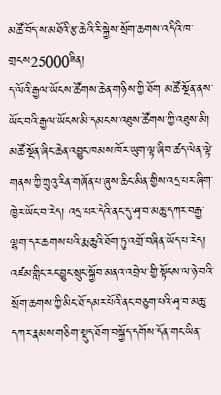མཚོ་བོད་ས་མཐོའི་རྩ་ཆེའི་རི་སྐྱེས་སྲོག་ཆགས་འདིའི་ཁ་གྲངས25000ཟིན།
ད་ལོའི་རྒྱལ་ཡོངས་ཚོགས་ཆེན་གཉིས་ཀྱི་ཐོག མཚོ་སྔོན་ནས་ཡོང་བའི་རྒྱལ་ཡོངས་མི་དམངས་འཐུས་ཚོགས་ཀྱི་འཐུས་མི། མཚོ་སྔོན་ཞིང་ཆེན་འབྱུང་ཁམས་ཁོར་ཡུག་ལྟ་ཞིབ་ཚད་ལེན་ལྟེ་གནས་ཀྱི་ཀྲུའུ་རིན་གཞོན་པ་ཞུས་ཆིང་མིན་གྱིས་འདྲ་པར་ཞིག་ཁྱེར་ཡོང་བ་རེད། འདྲ་པར་དེའི་ནང་དུ་ཤྭ་བ་མཆུ་དཀར་བརྒྱ་ལྷག་དར་ཆགས་པའི་རྨ་ཆུའི་ཐོག་ཏུ་འགྲོ་བཞིན་ཡོད་པ་རེད།
འཛམ་གླིང་རང་བྱུང་སྲུང་སྐྱོབ་མནའ་འབྲེལ་གྱི་སྟོངས་ལ་ཉེ་བའི་སྲོག་ཆགས་ཀྱི་མིང་ཐོ་དམར་པོའི་ནང་བཅུག་པའི་ཤྭ་བ་མཆུ་དཀར་རྣམས་གཅིག་སྡུད་ཐོག་བསྐྱོད་དགོས་དོན་གང་ཡིན་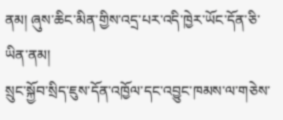ནམ། ཞུས་ཆིང་མིན་གྱིས་འདྲ་པར་འདི་ཁྱེར་ཡོང་དོན་ཅི་ཡིན་ནམ།
སྲུང་སྐྱོབ་སྲིད་ཇུས་དོན་འཁྱོལ་དང་འབྱུང་ཁམས་ལ་གཅེས་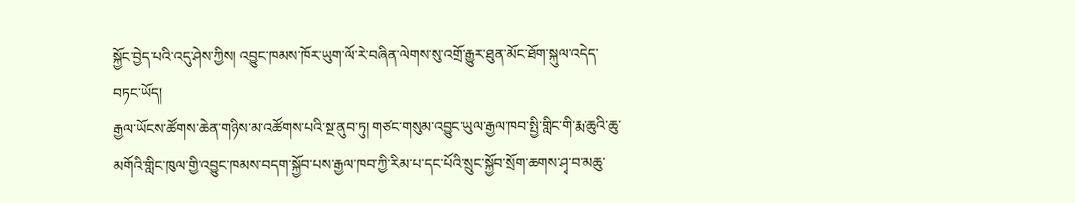སྐྱོང་བྱེད་པའི་འདུ་ཤེས་ཀྱིས། འབྱུང་ཁམས་ཁོར་ཡུག་ལོ་རེ་བཞིན་ལེགས་སུ་འགྲོ་རྒྱུར་ཐུན་མོང་ཐོག་སྐུལ་འདེད་བཏང་ཡོད།
རྒྱལ་ཡོངས་ཚོགས་ཆེན་གཉིས་མ་འཚོགས་པའི་སྔ་ནུབ་ཏུ། གཙང་གསུམ་འབྱུང་ཡུལ་རྒྱལ་ཁབ་སྤྱི་གླིང་གི་རྨ་ཆུའི་ཆུ་མགོའི་གླིང་ཁུལ་གྱི་འབྱུང་ཁམས་བདག་སྐྱོབ་པས་རྒྱལ་ཁབ་ཀྱི་རིམ་པ་དང་པོའི་སྲུང་སྐྱོབ་སྲོག་ཆགས་ཤྭ་བ་མཆུ་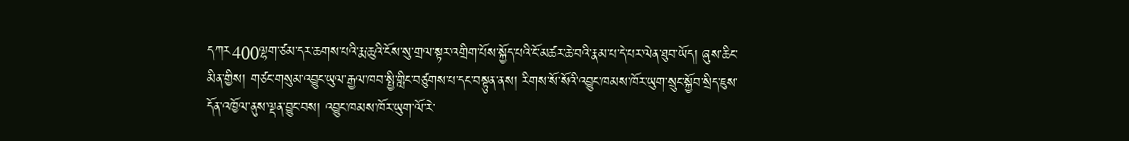དཀར400ལྷག་ཙམ་དར་ཆགས་པའི་རྨ་ཆུའི་ངོས་སུ་གྲལ་སྟར་འགྲིག་པོས་སྐྱོད་པའི་ངོ་མཚར་ཆེ་བའི་རྣམ་པ་དེ་པར་ལེན་ཐུབ་ཡོད། ཞུས་ཆིང་མིན་གྱིས། གཙང་གསུམ་འབྱུང་ཡུལ་རྒྱལ་ཁབ་སྤྱི་གླིང་བཙུགས་པ་དང་བསྟུན་ནས། རིགས་སོ་སོའི་འབྱུང་ཁམས་ཁོར་ཡུག་སྲུང་སྐྱོབ་སྲིད་ཇུས་དོན་འཁྱོལ་ནུས་ལྡན་བྱུང་བས། འབྱུང་ཁམས་ཁོར་ཡུག་ལོ་རེ་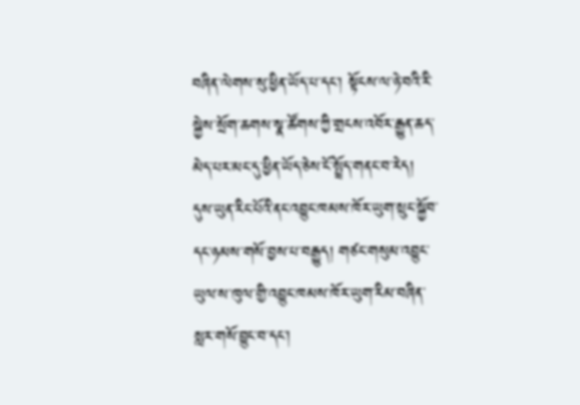བཞིན་ལེགས་སུ་ཕྱིན་ཡོད་པ་དང་། སྟོངས་ལ་ཉེ་བའི་རི་སྐྱེས་སྲོག་ཆགས་སྣ་ཚོགས་ཀྱི་གྲངས་འབོར་རྒྱུན་ཆད་མེད་པར་མང་དུ་ཕྱིན་ཡོད་ཅེས་ངོ་སྤྲོད་གནང་བ་རེད།
དུས་ཡུན་རིང་པོའི་ནང་འབྱུང་ཁམས་ཁོར་ཡུག་སྲུང་སྐྱོབ་དང་ཉམས་གསོ་བྱས་པ་བརྒྱུད། གཙང་གསུམ་འབྱུང་ཡུལ་ས་ཁུལ་གྱི་འབྱུང་ཁམས་ཁོར་ཡུག་རིམ་བཞིན་སླར་གསོ་བྱུང་བ་དང་།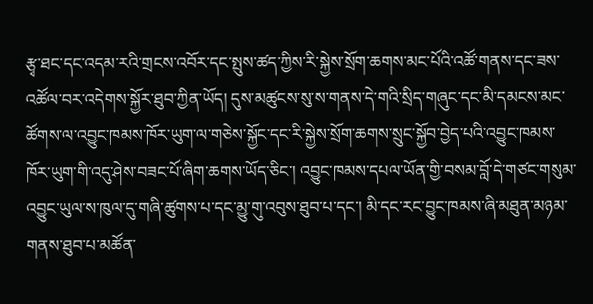རྩྭ་ཐང་དང་འདམ་རའི་གྲངས་འབོར་དང་སྤུས་ཚད་ཀྱིས་རི་སྐྱེས་སྲོག་ཆགས་མང་པོའི་འཚོ་གནས་དང་ཟས་འཚོལ་བར་འདེགས་སྐྱོར་ཐུབ་ཀྱིན་ཡོད། དུས་མཚུངས་སུ་ས་གནས་དེ་གའི་སྲིད་གཞུང་དང་མི་དམངས་མང་ཚོགས་ལ་འབྱུང་ཁམས་ཁོར་ཡུག་ལ་གཅེས་སྐྱོང་དང་རི་སྐྱེས་སྲོག་ཆགས་སྲུང་སྐྱོབ་བྱེད་པའི་འབྱུང་ཁམས་ཁོར་ཡུག་གི་འདུ་ཤེས་བཟང་པོ་ཞིག་ཆགས་ཡོད་ཅིང་། འབྱུང་ཁམས་དཔལ་ཡོན་གྱི་བསམ་བློ་དེ་གཙང་གསུམ་འབྱུང་ཡུལ་ས་ཁུལ་དུ་གཞི་ཚུགས་པ་དང་མྱུ་གུ་འབུས་ཐུབ་པ་དང་། མི་དང་རང་བྱུང་ཁམས་ཞི་མཐུན་མཉམ་གནས་ཐུབ་པ་མཚོན་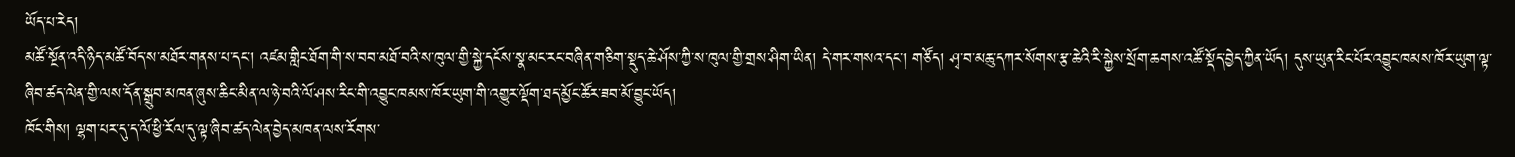ཡོད་པ་རེད།
མཚོ་སྔོན་འདི་ཉིད་མཚོ་བོད་ས་མཐོར་གནས་པ་དང་། འཛམ་གླིང་ཐོག་གི་ས་བབ་མཐོ་བའི་ས་ཁུལ་གྱི་སྐྱེ་དངོས་སྣ་མང་རང་བཞིན་གཅིག་སྡུད་ཆེ་ཤོས་ཀྱི་ས་ཁུལ་གྱི་གྲས་ཤིག་ཡིན། དེ་གར་གསའ་དང་། གཙོད། ཤྭ་བ་མཆུ་དཀར་སོགས་རྩ་ཆེའི་རི་སྐྱེས་སྲོག་ཆགས་འཚོ་སྡོད་བྱེད་ཀྱིན་ཡོད། དུས་ཡུན་རིང་པོར་འབྱུང་ཁམས་ཁོར་ཡུག་ལྟ་ཞིབ་ཚད་ལེན་གྱི་ལས་དོན་སྒྲུབ་མཁན་ཞུས་ཆིང་མིན་ལ་ཉེ་བའི་ལོ་ཤས་རིང་གི་འབྱུང་ཁམས་ཁོར་ཡུག་གི་འགྱུར་ལྡོག་ཐད་མྱོང་ཚོར་ཟབ་མོ་བྱུང་ཡོད།
ཁོང་གིས། ལྷག་པར་དུ་ད་ལོ་ཕྱི་རོལ་དུ་ལྟ་ཞིབ་ཚད་ལེན་བྱེད་མཁན་ལས་རོགས་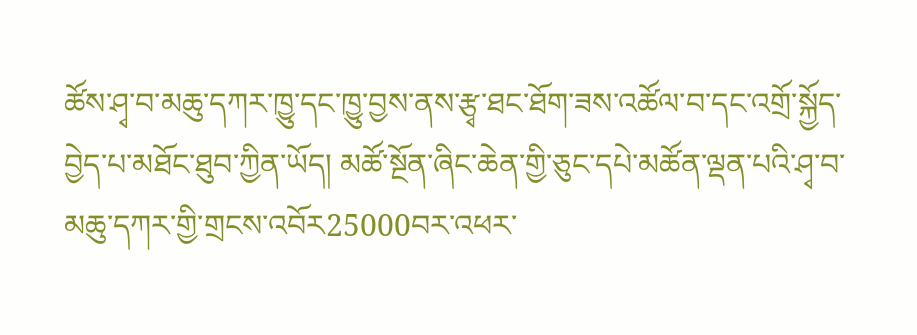ཚོས་ཤྭ་བ་མཆུ་དཀར་ཁྱུ་དང་ཁྱུ་བྱས་ནས་རྩྭ་ཐང་ཐོག་ཟས་འཚོལ་བ་དང་འགྲོ་སྐྱོད་བྱེད་པ་མཐོང་ཐུབ་ཀྱིན་ཡོད། མཚོ་སྔོན་ཞིང་ཆེན་གྱི་ཅུང་དཔེ་མཚོན་ལྡན་པའི་ཤྭ་བ་མཆུ་དཀར་གྱི་གྲངས་འབོར25000བར་འཕར་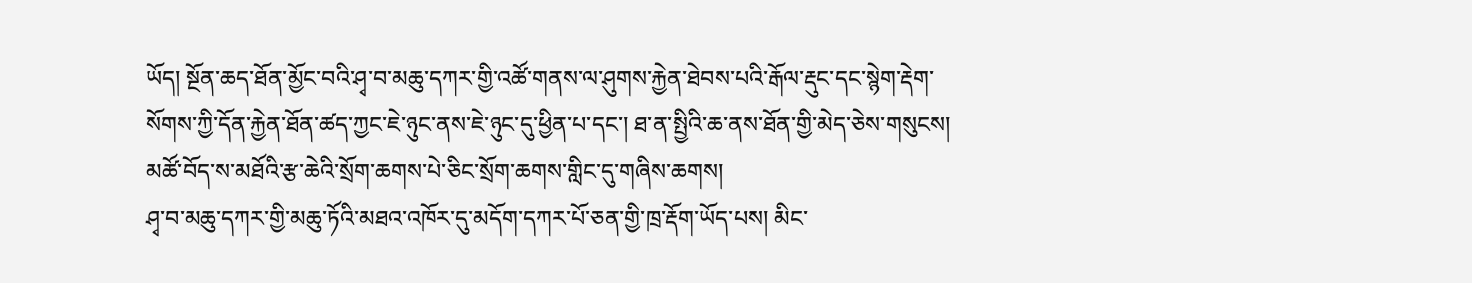ཡོད། སྔོན་ཆད་ཐོན་མྱོང་བའི་ཤྭ་བ་མཆུ་དཀར་གྱི་འཚོ་གནས་ལ་ཤུགས་རྐྱེན་ཐེབས་པའི་རྒོལ་རྡུང་དང་སྙེག་རྡེག་སོགས་ཀྱི་དོན་རྐྱེན་ཐོན་ཚད་ཀྱང་ཇེ་ཉུང་ནས་ཇེ་ཉུང་དུ་ཕྱིན་པ་དང་། ཐ་ན་སྤྱིའི་ཆ་ནས་ཐོན་གྱི་མེད་ཅེས་གསུངས།
མཚོ་བོད་ས་མཐོའི་རྩ་ཆེའི་སྲོག་ཆགས་པེ་ཅིང་སྲོག་ཆགས་གླིང་དུ་གཞིས་ཆགས།
ཤྭ་བ་མཆུ་དཀར་གྱི་མཆུ་ཏོའི་མཐའ་འཁོར་དུ་མདོག་དཀར་པོ་ཅན་གྱི་ཁྲ་རྡོག་ཡོད་པས། མིང་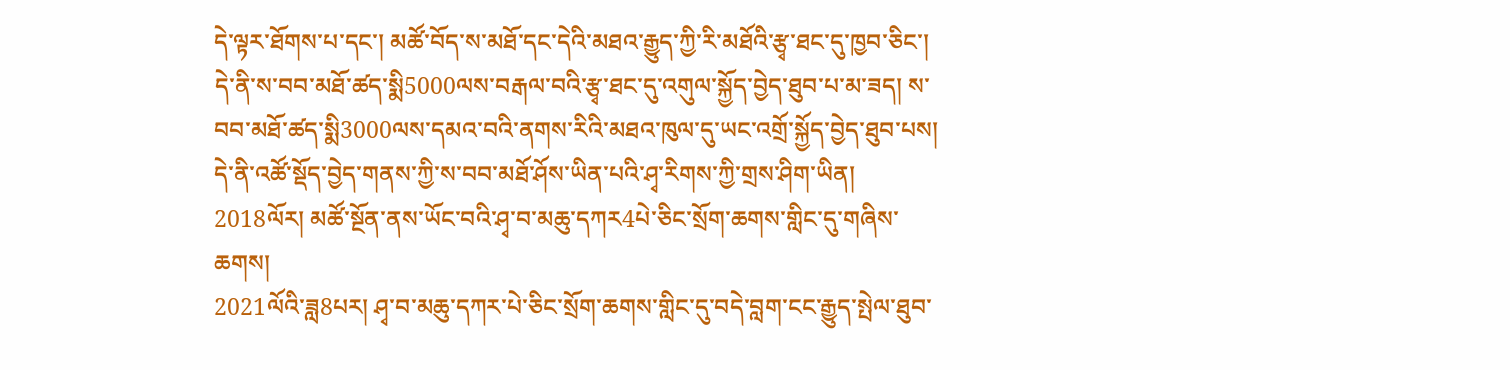དེ་ལྟར་ཐོགས་པ་དང་། མཚོ་བོད་ས་མཐོ་དང་དེའི་མཐའ་རྒྱུད་ཀྱི་རི་མཐོའི་རྩྭ་ཐང་དུ་ཁྱབ་ཅིང་། དེ་ནི་ས་བབ་མཐོ་ཚད་སྨི5000ལས་བརྒལ་བའི་རྩྭ་ཐང་དུ་འགུལ་སྐྱོད་བྱེད་ཐུབ་པ་མ་ཟད། ས་བབ་མཐོ་ཚད་སྨི3000ལས་དམའ་བའི་ནགས་རིའི་མཐའ་ཁུལ་དུ་ཡང་འགྲོ་སྐྱོད་བྱེད་ཐུབ་པས། དེ་ནི་འཚོ་སྡོད་བྱེད་གནས་ཀྱི་ས་བབ་མཐོ་ཤོས་ཡིན་པའི་ཤྭ་རིགས་ཀྱི་གྲས་ཤིག་ཡིན།
2018ལོར། མཚོ་སྔོན་ནས་ཡོང་བའི་ཤྭ་བ་མཆུ་དཀར4པེ་ཅིང་སྲོག་ཆགས་གླིང་དུ་གཞིས་ཆགས།
2021ལོའི་ཟླ8པར། ཤྭ་བ་མཆུ་དཀར་པེ་ཅིང་སྲོག་ཆགས་གླིང་དུ་བདེ་བླག་ངང་རྒྱུད་སྤེལ་ཐུབ་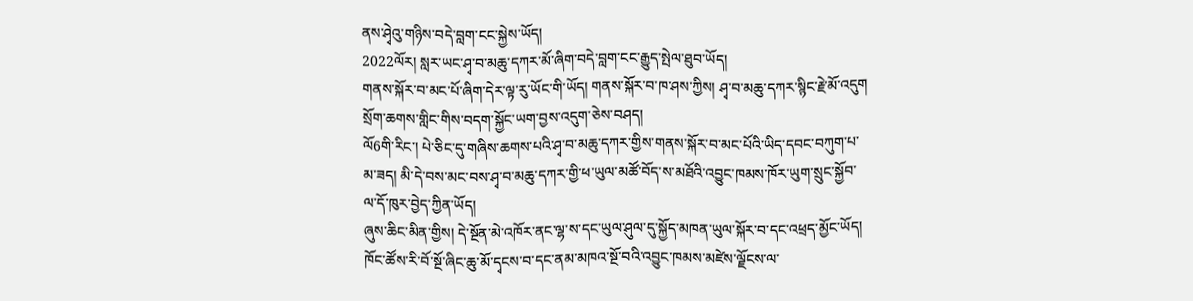ནས་ཤྭེའུ་གཉིས་བདེ་བླག་ངང་སྐྱེས་ཡོད།
2022ལོར། སླར་ཡང་ཤྭ་བ་མཆུ་དཀར་མོ་ཞིག་བདེ་བླག་ངང་རྒྱུད་སྤེལ་ཐུབ་ཡོད།
གནས་སྐོར་བ་མང་པོ་ཞིག་དེར་ལྟ་རུ་ཡོང་གི་ཡོད། གནས་སྐོར་བ་ཁ་ཤས་ཀྱིས། ཤྭ་བ་མཆུ་དཀར་སྙིང་རྗེ་མོ་འདུག སྲོག་ཆགས་གླིང་གིས་བདག་སྐྱོང་ཡག་བྱས་འདུག་ཅེས་བཤད།
ལོ6གི་རིང་། པེ་ཅིང་དུ་གཞིས་ཆགས་པའི་ཤྭ་བ་མཆུ་དཀར་གྱིས་གནས་སྐོར་བ་མང་པོའི་ཡིད་དབང་བཀུག་པ་མ་ཟད། མི་དེ་བས་མང་བས་ཤྭ་བ་མཆུ་དཀར་གྱི་ཕ་ཡུལ་མཚོ་བོད་ས་མཐོའི་འབྱུང་ཁམས་ཁོར་ཡུག་སྲུང་སྐྱོབ་ལ་དོ་ཁུར་བྱེད་ཀྱིན་ཡོད།
ཞུས་ཆིང་མིན་གྱིས། དེ་སྔོན་མེ་འཁོར་ནང་ལྷ་ས་དང་ཡུལ་ཤུལ་དུ་སྐྱོད་མཁན་ཡུལ་སྐོར་བ་དང་འཕྲད་མྱོང་ཡོད། ཁོང་ཚོས་རི་བོ་སྔོ་ཞིང་ཆུ་མོ་དྭངས་བ་དང་ནམ་མཁའ་སྔོ་བའི་འབྱུང་ཁམས་མཛེས་ལྗོངས་ལ་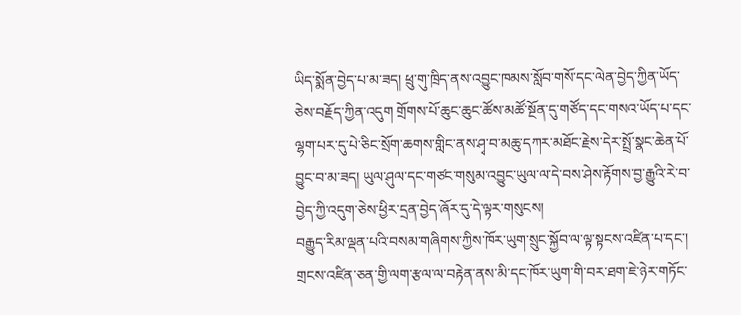ཡིད་སྨོན་བྱེད་པ་མ་ཟད། ཕྲུ་གུ་ཁྲིད་ནས་འབྱུང་ཁམས་སློབ་གསོ་དང་ལེན་བྱེད་ཀྱིན་ཡོད་ཅེས་བརྗོད་ཀྱིན་འདུག གྲོགས་པོ་ཆུང་ཆུང་ཚོས་མཚོ་སྔོན་དུ་གཙོད་དང་གསའ་ཡོད་པ་དང་ལྷག་པར་དུ་པེ་ཅིང་སྲོག་ཆགས་གླིང་ནས་ཤྭ་བ་མཆུ་དཀར་མཐོང་རྗེས་དེར་སྤྲོ་སྣང་ཆེན་པོ་བྱུང་བ་མ་ཟད། ཡུལ་ཤུལ་དང་གཙང་གསུམ་འབྱུང་ཡུལ་ལ་དེ་བས་ཤེས་རྟོགས་བྱ་རྒྱུའི་རེ་བ་བྱེད་ཀྱི་འདུག་ཅེས་ཕྱིར་དྲན་བྱེད་ཞོར་དུ་དེ་ལྟར་གསུངས།
བརྒྱུད་རིམ་ལྡན་པའི་བསམ་གཞིགས་ཀྱིས་ཁོར་ཡུག་སྲུང་སྐྱོབ་ལ་ལྟ་སྟངས་འཛིན་པ་དང་། གྲངས་འཛིན་ཅན་གྱི་ལག་རྩལ་ལ་བརྟེན་ནས་མི་དང་ཁོར་ཡུག་གི་བར་ཐག་ཇེ་ཉེར་གཏོང་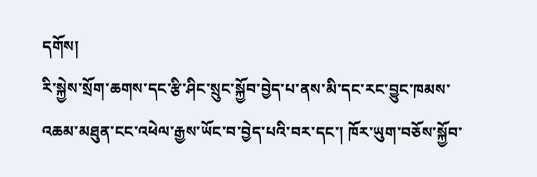དགོས།
རི་སྐྱེས་སྲོག་ཆགས་དང་རྩི་ཤིང་སྲུང་སྐྱོབ་བྱེད་པ་ནས་མི་དང་རང་བྱུང་ཁམས་འཆམ་མཐུན་ངང་འཕེལ་རྒྱས་ཡོང་བ་བྱེད་པའི་བར་དང་། ཁོར་ཡུག་བཅོས་སྐྱོབ་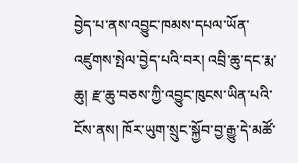བྱེད་པ་ནས་འབྱུང་ཁམས་དཔལ་ཡོན་འཛུགས་སྤེལ་བྱེད་པའི་བར། འབྲི་ཆུ་དང་རྨ་ཆུ། རྫ་ཆུ་བཅས་ཀྱི་འབྱུང་ཁུངས་ཡིན་པའི་ངོས་ནས། ཁོར་ཡུག་སྲུང་སྐྱོབ་བྱ་རྒྱུ་དེ་མཚོ་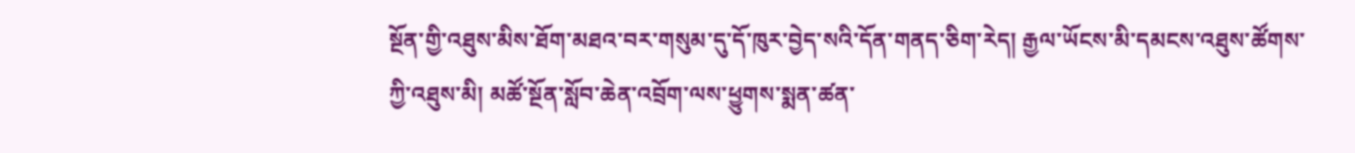སྔོན་གྱི་འཐུས་མིས་ཐོག་མཐའ་བར་གསུམ་དུ་དོ་ཁུར་བྱེད་སའི་དོན་གནད་ཅིག་རེད། རྒྱལ་ཡོངས་མི་དམངས་འཐུས་ཚོགས་ཀྱི་འཐུས་མི། མཚོ་སྔོན་སློབ་ཆེན་འབྲོག་ལས་ཕྱུགས་སྨན་ཚན་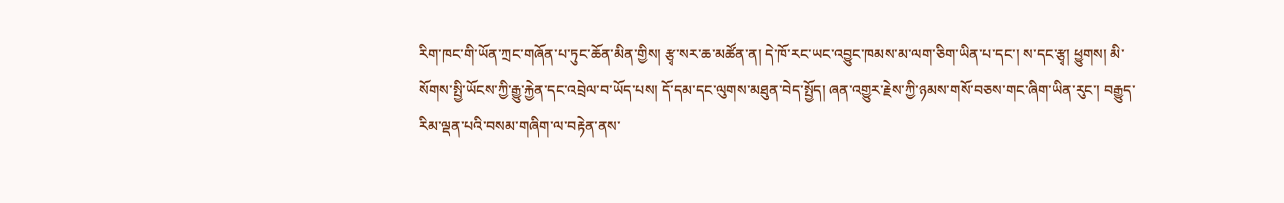རིག་ཁང་གི་ཡོན་ཀྲང་གཞོན་པ་ཏུང་ཆོན་མིན་གྱིས། རྩྭ་སར་ཆ་མཚོན་ན། དེ་ཁོ་རང་ཡང་འབྱུང་ཁམས་མ་ལག་ཅིག་ཡིན་པ་དང་། ས་དང་རྩྭ། ཕྱུགས། མི་སོགས་སྤྱི་ཡོངས་ཀྱི་རྒྱུ་རྐྱེན་དང་འབྲེལ་བ་ཡོད་པས། དོ་དམ་དང་ལུགས་མཐུན་བེད་སྤྱོད། ཞན་འགྱུར་རྗེས་ཀྱི་ཉམས་གསོ་བཅས་གང་ཞིག་ཡིན་རུང་། བརྒྱུད་རིམ་ལྡན་པའི་བསམ་གཞིག་ལ་བརྟེན་ནས་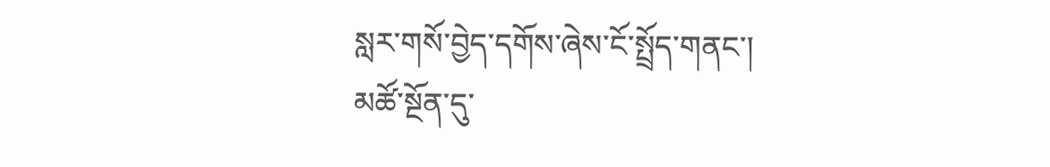སླར་གསོ་བྱེད་དགོས་ཞེས་ངོ་སྤྲོད་གནང་།
མཚོ་སྔོན་དུ་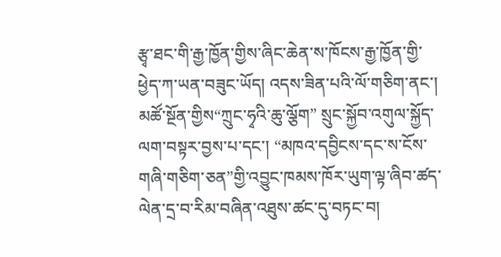རྩྭ་ཐང་གི་རྒྱ་ཁྱོན་གྱིས་ཞིང་ཆེན་ས་ཁོངས་རྒྱ་ཁྱོན་གྱི་ཕྱེད་ཀ་ཡན་བཟུང་ཡོད། འདས་ཟིན་པའི་ལོ་གཅིག་ནང་། མཚོ་སྔོན་གྱིས“ཀྲུང་ཧྭའི་ཆུ་ལྕོག” སྲུང་སྐྱོབ་འགུལ་སྐྱོད་ལག་བསྟར་བྱས་པ་དང་། “མཁའ་དབྱིངས་དང་ས་ངོས་གཞི་གཅིག་ཅན”གྱི་འབྱུང་ཁམས་ཁོར་ཡུག་ལྟ་ཞིབ་ཚད་ལེན་དྲ་བ་རིམ་བཞིན་འཐུས་ཚང་དུ་བཏང་བ།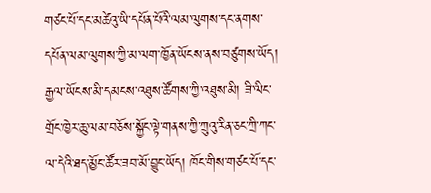གཙང་པོ་དང་མཚེའུ་ཡི་དཔོན་པོའི་ལམ་ལུགས་དང་ནགས་དཔོན་ལམ་ལུགས་ཀྱི་མ་ལག་ཁྱོན་ཡོངས་ནས་བཙུགས་ཡོད།
རྒྱལ་ཡོངས་མི་དམངས་འཐུས་ཚོགས་ཀྱི་འཐུས་མི། ཟི་ལིང་གྲོང་ཁྱེར་ཆུ་ལམ་བཅོས་སྐྱོང་ལྟེ་གནས་ཀྱི་ཀྲུའུ་རིན་ཅང་ཀྲི་ཀང་ལ་དེའི་ཐད་མྱོང་ཚོར་ཟབ་མོ་བྱུང་ཡོད། ཁོང་གིས་གཙང་པོ་དང་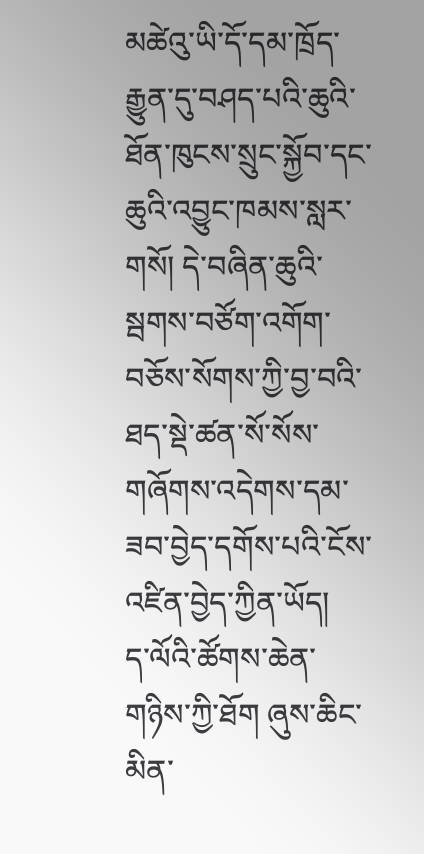མཚེའུ་ཡི་དོ་དམ་ཁྲོད་རྒྱུན་དུ་བཤད་པའི་ཆུའི་ཐོན་ཁུངས་སྲུང་སྐྱོབ་དང་ཆུའི་འབྱུང་ཁམས་སླར་གསོ། དེ་བཞིན་ཆུའི་སྦགས་བཙོག་འགོག་བཅོས་སོགས་ཀྱི་བྱ་བའི་ཐད་སྡེ་ཚན་སོ་སོས་གཞོགས་འདེགས་དམ་ཟབ་བྱེད་དགོས་པའི་ངོས་འཛིན་བྱེད་ཀྱིན་ཡོད།
ད་ལོའི་ཚོགས་ཆེན་གཉིས་ཀྱི་ཐོག ཞུས་ཆིང་མིན་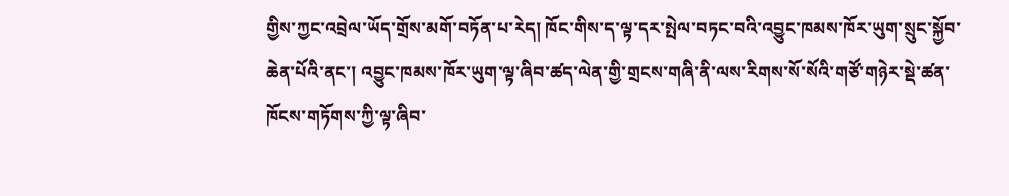གྱིས་ཀྱང་འབྲེལ་ཡོད་གྲོས་མགོ་བཏོན་པ་རེད། ཁོང་གིས་ད་ལྟ་དར་སྤེལ་བཏང་བའི་འབྱུང་ཁམས་ཁོར་ཡུག་སྲུང་སྐྱོབ་ཆེན་པོའི་ནང་། འབྱུང་ཁམས་ཁོར་ཡུག་ལྟ་ཞིབ་ཚད་ལེན་གྱི་གྲངས་གཞི་ནི་ལས་རིགས་སོ་སོའི་གཙོ་གཉེར་སྡེ་ཚན་ཁོངས་གཏོགས་ཀྱི་ལྟ་ཞིབ་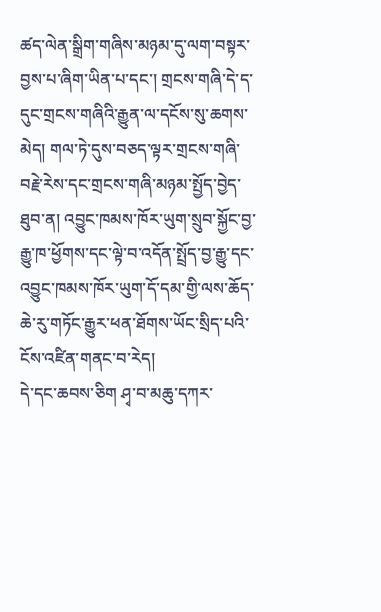ཚད་ལེན་སྒྲིག་གཞིས་མཉམ་དུ་ལག་བསྟར་བྱས་པ་ཞིག་ཡིན་པ་དང་། གྲངས་གཞི་དེ་ད་དུང་གྲངས་གཞིའི་རྒྱུན་ལ་དངོས་སུ་ཆགས་མེད། གལ་ཏེ་དུས་བཅད་ལྟར་གྲངས་གཞི་བརྗེ་རེས་དང་གྲངས་གཞི་མཉམ་སྤྱོད་བྱེད་ཐུབ་ན། འབྱུང་ཁམས་ཁོར་ཡུག་སྲུབ་སྐྱོང་བྱ་རྒྱུ་ཁ་ཕྱོགས་དང་ལྟེ་བ་འདོན་སྤྲོད་བྱ་རྒྱུ་དང་འབྱུང་ཁམས་ཁོར་ཡུག་དོ་དམ་གྱི་ལས་ཆོད་ཆེ་རུ་གཏོང་རྒྱུར་ཕན་ཐོགས་ཡོང་སྲིད་པའི་ངོས་འཛིན་གནང་བ་རེད།
དེ་དང་ཆབས་ཅིག ཤྭ་བ་མཆུ་དཀར་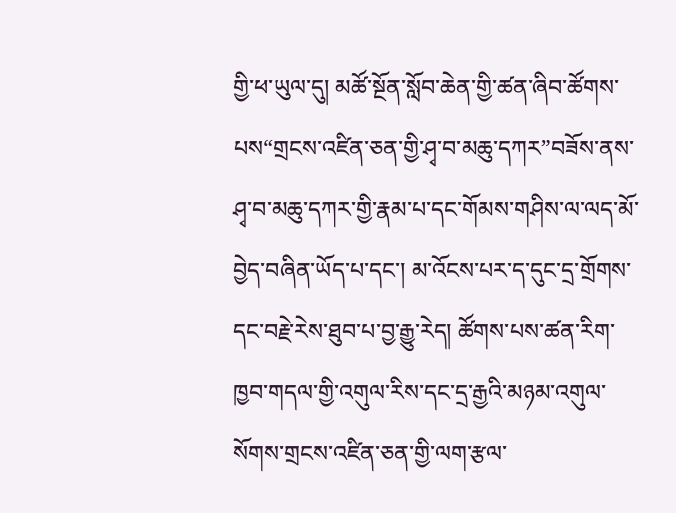གྱི་ཕ་ཡུལ་དུ། མཚོ་སྔོན་སློབ་ཆེན་གྱི་ཚན་ཞིབ་ཚོགས་པས“གྲངས་འཛིན་ཅན་གྱི་ཤྭ་བ་མཆུ་དཀར”བཟོས་ནས་ཤྭ་བ་མཆུ་དཀར་གྱི་རྣམ་པ་དང་གོམས་གཤིས་ལ་ལད་མོ་བྱེད་བཞིན་ཡོད་པ་དང་། མ་འོངས་པར་ད་དུང་དྲ་གྲོགས་དང་བརྗེ་རེས་ཐུབ་པ་བྱ་རྒྱུ་རེད། ཚོགས་པས་ཚན་རིག་ཁྱབ་གདལ་གྱི་འགུལ་རིས་དང་དྲ་རྒྱའི་མཉམ་འགུལ་སོགས་གྲངས་འཛིན་ཅན་གྱི་ལག་རྩལ་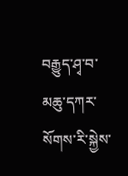བརྒྱུད་ཤྭ་བ་མཆུ་དཀར་སོགས་རི་སྐྱེས་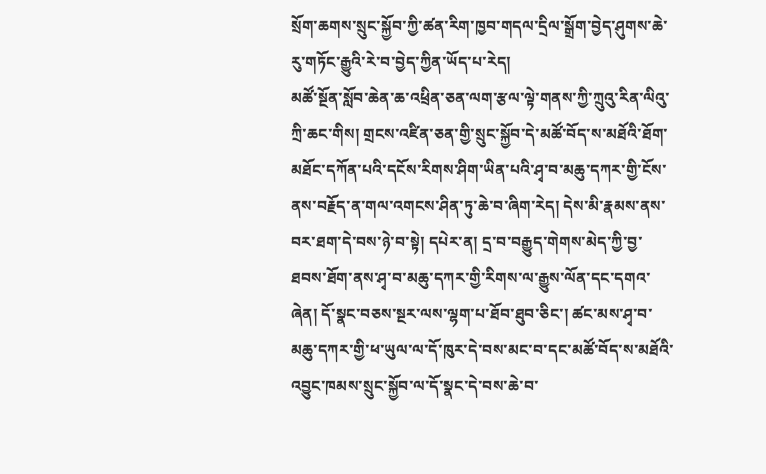སྲོག་ཆགས་སྲུང་སྐྱོབ་ཀྱི་ཚན་རིག་ཁྱབ་གདལ་དྲིལ་སྒྲོག་བྱེད་ཤུགས་ཆེ་རུ་གཏོང་རྒྱུའི་རེ་བ་བྱེད་ཀྱིན་ཡོད་པ་རེད།
མཚོ་སྔོན་སློབ་ཆེན་ཆ་འཕྲིན་ཅན་ལག་རྩལ་ལྟེ་གནས་ཀྱི་ཀྲུའུ་རིན་ལིའུ་ཀྲི་ཆང་གིས། གྲངས་འཛིན་ཅན་གྱི་སྲུང་སྐྱོབ་དེ་མཚོ་བོད་ས་མཐོའི་ཐོག་མཐོང་དཀོན་པའི་དངོས་རིགས་ཤིག་ཡིན་པའི་ཤྭ་བ་མཆུ་དཀར་གྱི་ངོས་ནས་བརྗོད་ན་གལ་འགངས་ཤིན་ཏུ་ཆེ་བ་ཞིག་རེད། དེས་མི་རྣམས་ནས་བར་ཐག་དེ་བས་ཉེ་བ་སྟེ། དཔེར་ན། དྲ་བ་བརྒྱུད་གེགས་མེད་ཀྱི་བྱ་ཐབས་ཐོག་ནས་ཤྭ་བ་མཆུ་དཀར་གྱི་རིགས་ལ་རྒྱུས་ལོན་དང་དགའ་ཞེན། དོ་སྣང་བཅས་སྔར་ལས་ལྷག་པ་ཐོབ་ཐུབ་ཅིང་། ཚང་མས་ཤྭ་བ་མཆུ་དཀར་གྱི་ཕ་ཡུལ་ལ་དོ་ཁུར་དེ་བས་མང་བ་དང་མཚོ་བོད་ས་མཐོའི་འབྱུང་ཁམས་སྲུང་སྐྱོབ་ལ་དོ་སྣང་དེ་བས་ཆེ་བ་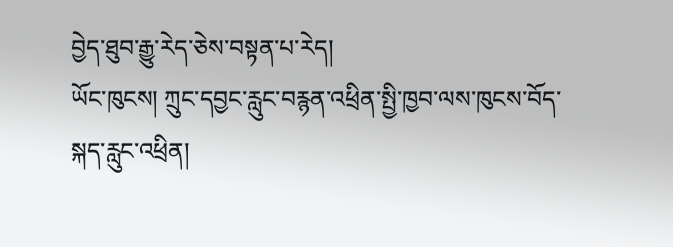བྱེད་ཐུབ་རྒྱུ་རེད་ཅེས་བསྟན་པ་རེད།
ཡོང་ཁུངས། ཀྲུང་དབྱང་རླུང་བརྙན་འཕྲིན་སྤྱི་ཁྱབ་ལས་ཁུངས་བོད་སྐད་རླུང་འཕྲིན།